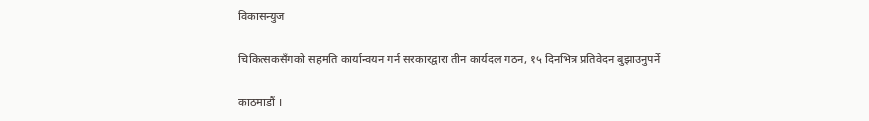विकासन्युज

चिकित्सकसँगको सहमति कार्यान्वयन गर्न सरकारद्वारा तीन कार्यदल गठन, १५ दिनभित्र प्रतिवेदन बुझाउनुपर्ने

काठमाडौं ।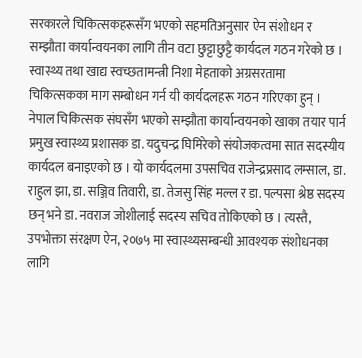सरकारले चिकित्सकहरूसँग भएको सहमतिअनुसार ऐन संशोधन र सम्झौता कार्यान्वयनका लागि तीन वटा छुट्टाछुट्टै कार्यदल गठन गरेको छ ।  स्वास्थ्य तथा खाद्य स्वच्छतामन्त्री निशा मेहताको अग्रसरतामा चिकित्सकका माग सम्बोधन गर्न यी कार्यदलहरू गठन गरिएका हुन् । नेपाल चिकित्सक संघसँग भएको सम्झौता कार्यान्वयनको खाका तयार पार्न प्रमुख स्वास्थ्य प्रशासक डा. यदुचन्द्र घिमिरेको संयोजकत्वमा सात सदस्यीय कार्यदल बनाइएको छ । यो कार्यदलमा उपसचिव राजेन्द्रप्रसाद लम्साल, डा. राहुल झा, डा. सञ्जिव तिवारी, डा. तेजसु सिंह मल्ल र डा. पल्पसा श्रेष्ठ सदस्य छन् भने डा. नवराज जोशीलाई सदस्य सचिव तोकिएको छ । त्यस्तै, उपभोक्ता संरक्षण ऐन, २०७५ मा स्वास्थ्यसम्बन्धी आवश्यक संशोधनका लागि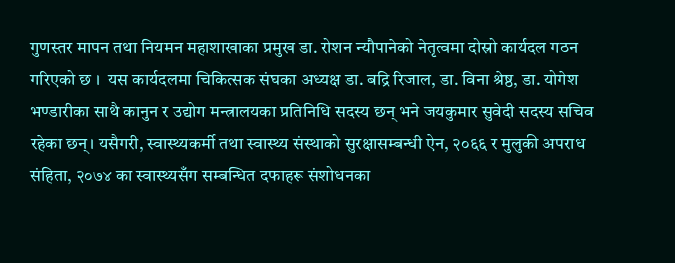गुणस्तर मापन तथा नियमन महाशाखाका प्रमुख डा. रोशन न्यौपानेको नेतृत्वमा दोस्रो कार्यदल गठन गरिएको छ ।  यस कार्यदलमा चिकित्सक संघका अध्यक्ष डा. बद्रि रिजाल, डा. विना श्रेष्ठ, डा. योगेश भण्डारीका साथै कानुन र उद्योग मन्त्रालयका प्रतिनिधि सदस्य छन् भने जयकुमार सुवेदी सदस्य सचिव रहेका छन्। यसैगरी, स्वास्थ्यकर्मी तथा स्वास्थ्य संस्थाको सुरक्षासम्बन्धी ऐन, २०६६ र मुलुकी अपराध संहिता, २०७४ का स्वास्थ्यसँग सम्बन्धित दफाहरू संशोधनका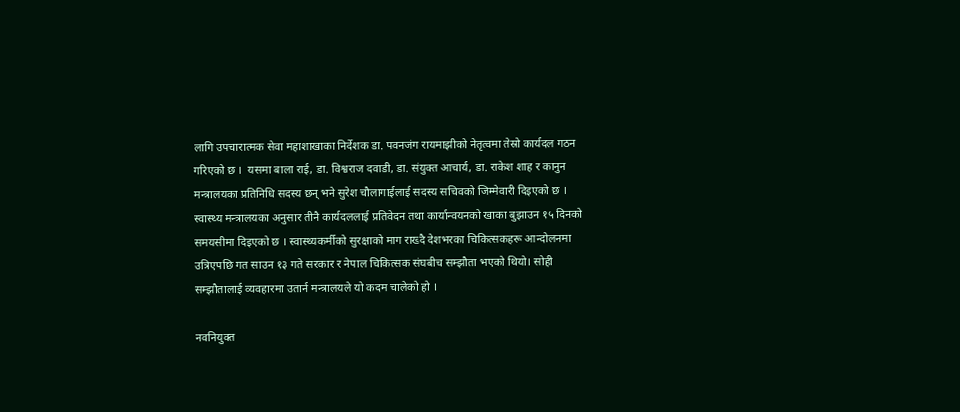लागि उपचारात्मक सेवा महाशाखाका निर्देशक डा. पवनजंग रायमाझीको नेतृत्वमा तेस्रो कार्यदल गठन गरिएको छ ।  यसमा बाला राई, डा. विश्वराज दवाडी, डा. संयुक्त आचार्य, डा. राकेश शाह र कानुन मन्त्रालयका प्रतिनिधि सदस्य छन् भने सुरेश चौलागाईलाई सदस्य सचिवको जिम्मेवारी दिइएको छ । स्वास्थ्य मन्त्रालयका अनुसार तीनै कार्यदललाई प्रतिवेदन तथा कार्यान्वयनको खाका बुझाउन १५ दिनको समयसीमा दिइएको छ । स्वास्थ्यकर्मीको सुरक्षाको माग राख्दै देशभरका चिकित्सकहरू आन्दोलनमा उत्रिएपछि गत साउन १३ गते सरकार र नेपाल चिकित्सक संघबीच सम्झौता भएको थियो। सोही सम्झौतालाई व्यवहारमा उतार्न मन्त्रालयले यो कदम चालेको हो ।

नवनियुक्त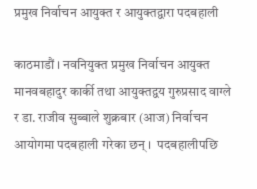प्रमुख निर्वाचन आयुक्त र आयुक्तद्वारा पदबहाली

काठमाडौं । नवनियुक्त प्रमुख निर्वाचन आयुक्त मानवबहादुर कार्की तथा आयुक्तद्वय गुरुप्रसाद वाग्ले र डा. राजीव सुब्बाले शुक्रबार (आज) निर्वाचन आयोगमा पदबहाली गरेका छन् ।  पदबहालीपछि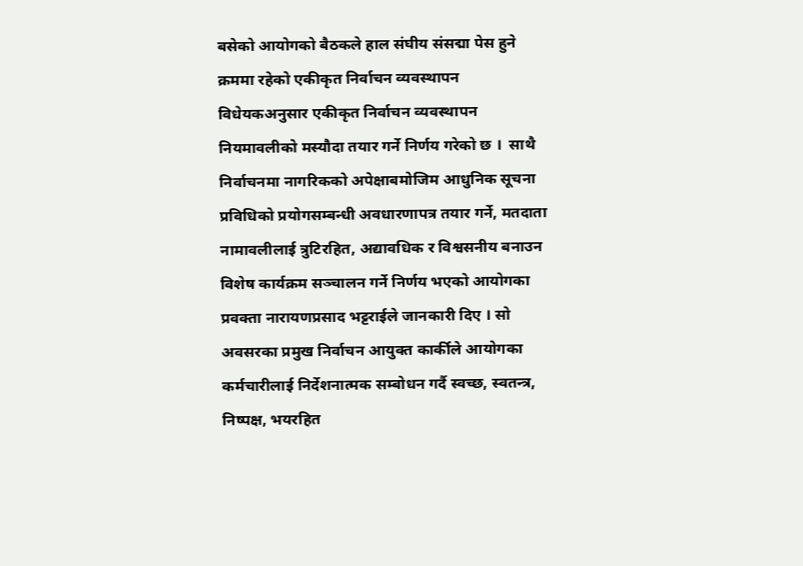बसेको आयोगको बैठकले हाल संघीय संसद्मा पेस हुने क्रममा रहेको एकीकृत निर्वाचन व्यवस्थापन विधेयकअनुसार एकीकृत निर्वाचन व्यवस्थापन नियमावलीको मस्यौदा तयार गर्ने निर्णय गरेको छ ।  साथै निर्वाचनमा नागरिकको अपेक्षाबमोजिम आधुनिक सूचना प्रविधिको प्रयोगसम्बन्धी अवधारणापत्र तयार गर्ने, मतदाता नामावलीलाई त्रुटिरहित, अद्यावधिक र विश्वसनीय बनाउन विशेष कार्यक्रम सञ्चालन गर्ने निर्णय भएको आयोगका प्रवक्ता नारायणप्रसाद भट्टराईले जानकारी दिए । सो अवसरका प्रमुख निर्वाचन आयुक्त कार्कीले आयोगका कर्मचारीलाई निर्देशनात्मक सम्बोधन गर्दै स्वच्छ, स्वतन्त्र, निष्पक्ष, भयरहित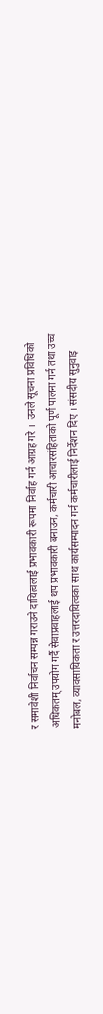र समावेशी निर्वाचन सम्पन्न गराउने दायित्वलाई प्रभावकारी रूपमा निर्वाह गर्न आग्रह गरे ।  उनले सूचना प्रविधिको अधिकतम् उपयोग गर्दै सेवाप्रवाहलाई थप प्रभावकारी बनाउन, कर्मचारी आचारसंहिताको पूर्ण पालना गर्न तथा उच्च मनोबल, व्यावसायिकता र उत्तरदायित्वका साथ कार्यसम्पादन गर्न कर्मचारीलाई निर्देशन दिए । संसदीय सुनुवाइ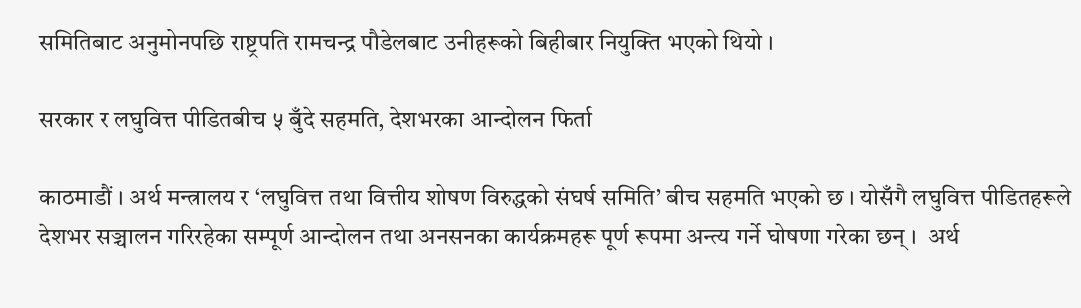समितिबाट अनुमोनपछि राष्ट्रपति रामचन्द्र पौडेलबाट उनीहरूको बिहीबार नियुक्ति भएको थियो ।

सरकार र लघुवित्त पीडितबीच ५ बुँदे सहमति, देशभरका आन्दोलन फिर्ता

काठमाडौं । अर्थ मन्त्रालय र ‘लघुवित्त तथा वित्तीय शोषण विरुद्धको संघर्ष समिति’ बीच सहमति भएको छ । योसँगै लघुवित्त पीडितहरूले देशभर सञ्चालन गरिरहेका सम्पूर्ण आन्दोलन तथा अनसनका कार्यक्रमहरू पूर्ण रूपमा अन्त्य गर्ने घोषणा गरेका छन् ।  अर्थ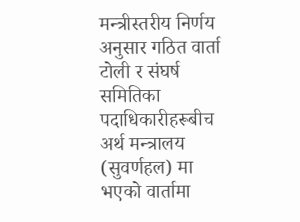मन्त्रीस्तरीय निर्णय अनुसार गठित वार्ता टोली र संघर्ष समितिका पदाधिकारीहरूबीच अर्थ मन्त्रालय (सुवर्णहल) मा भएको वार्तामा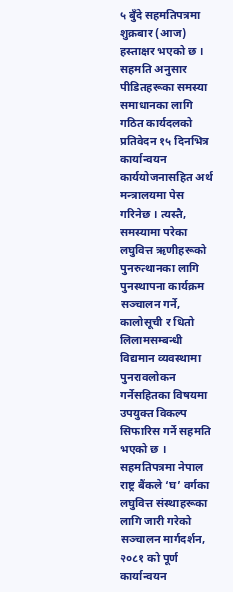५ बुँदे सहमतिपत्रमा शुक्रबार (आज) हस्ताक्षर भएको छ ।  सहमति अनुसार पीडितहरूका समस्या समाधानका लागि गठित कार्यदलको प्रतिवेदन १५ दिनभित्र कार्यान्वयन कार्ययोजनासहित अर्थ मन्त्रालयमा पेस गरिनेछ । त्यस्तै, समस्यामा परेका लघुवित्त ऋणीहरूको पुनरुत्थानका लागि पुनस्थापना कार्यक्रम सञ्चालन गर्ने, कालोसूची र धितो लिलामसम्बन्धी विद्यमान व्यवस्थामा पुनरावलोकन गर्नेसहितका विषयमा उपयुक्त विकल्प सिफारिस गर्ने सहमति भएको छ । सहमतिपत्रमा नेपाल राष्ट्र बैंकले ‘घ’ वर्गका लघुवित्त संस्थाहरूका लागि जारी गरेको सञ्चालन मार्गदर्शन, २०८१ को पूर्ण कार्यान्वयन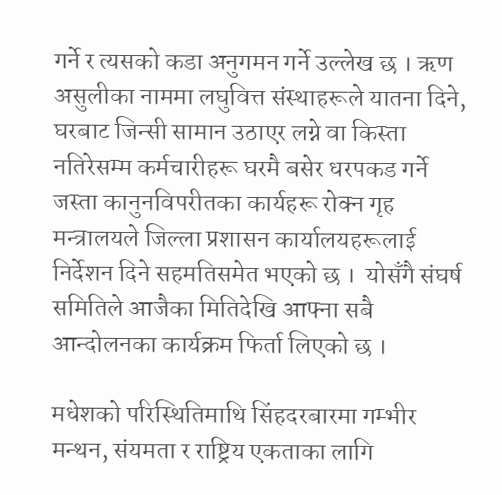गर्ने र त्यसको कडा अनुगमन गर्ने उल्लेख छ । ऋण असुलीका नाममा लघुवित्त संस्थाहरूले यातना दिने, घरबाट जिन्सी सामान उठाएर लग्ने वा किस्ता नतिरेसम्म कर्मचारीहरू घरमै बसेर धरपकड गर्ने जस्ता कानुनविपरीतका कार्यहरू रोक्न गृह मन्त्रालयले जिल्ला प्रशासन कार्यालयहरूलाई निर्देशन दिने सहमतिसमेत भएको छ ।  योसँगै संघर्ष समितिले आजैका मितिदेखि आफ्ना सबै आन्दोलनका कार्यक्रम फिर्ता लिएको छ ।

मधेशको परिस्थितिमाथि सिंहदरबारमा गम्भीर मन्थन, संयमता र राष्ट्रिय एकताका लागि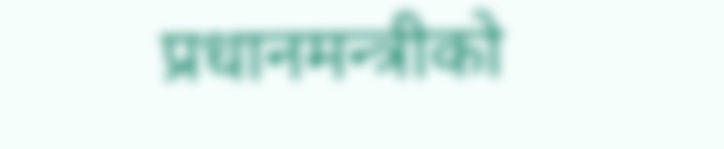प्रधानमन्त्रीको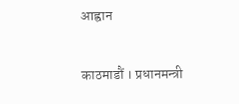आह्वान

काठमाडौं । प्रधानमन्त्री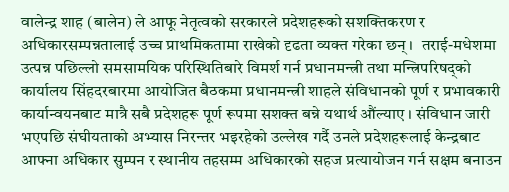वालेन्द्र शाह (बालेन) ले आफू नेतृत्वको सरकारले प्रदेशहरूको सशक्तिकरण र अधिकारसम्पन्नतालाई उच्च प्राथमिकतामा राखेको दृढता व्यक्त गरेका छन् ।  तराई-मधेशमा उत्पन्न पछिल्लो समसामयिक परिस्थितिबारे विमर्श गर्न प्रधानमन्त्री तथा मन्त्रिपरिषद्को कार्यालय सिंहदरबारमा आयोजित बैठकमा प्रधानमन्त्री शाहले संविधानको पूर्ण र प्रभावकारी कार्यान्वयनबाट मात्रै सबै प्रदेशहरू पूर्ण रूपमा सशक्त बन्ने यथार्थ औंल्याए । संविधान जारी भएपछि संघीयताको अभ्यास निरन्तर भइरहेको उल्लेख गर्दै उनले प्रदेशहरूलाई केन्द्रबाट आफ्ना अधिकार सुम्पन र स्थानीय तहसम्म अधिकारको सहज प्रत्यायोजन गर्न सक्षम बनाउन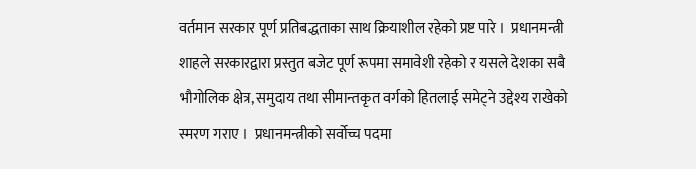वर्तमान सरकार पूर्ण प्रतिबद्धताका साथ क्रियाशील रहेको प्रष्ट पारे ।  प्रधानमन्त्री शाहले सरकारद्वारा प्रस्तुत बजेट पूर्ण रूपमा समावेशी रहेको र यसले देशका सबै भौगोलिक क्षेत्र, समुदाय तथा सीमान्तकृत वर्गको हितलाई समेट्ने उद्देश्य राखेको स्मरण गराए ।  प्रधानमन्त्रीको सर्वोच्च पदमा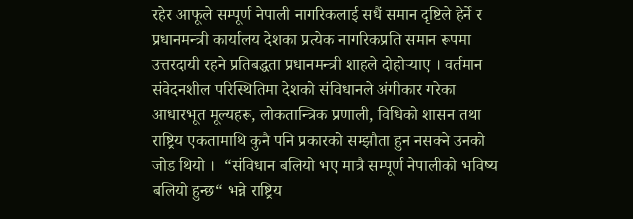रहेर आफूले सम्पूर्ण नेपाली नागरिकलाई सधैं समान दृष्टिले हेर्ने र प्रधानमन्त्री कार्यालय देशका प्रत्येक नागरिकप्रति समान रूपमा उत्तरदायी रहने प्रतिबद्धता प्रधानमन्त्री शाहले दोहोर्‍याए । वर्तमान संवेदनशील परिस्थितिमा देशको संविधानले अंगीकार गरेका आधारभूत मूल्यहरू, लोकतान्त्रिक प्रणाली, विधिको शासन तथा राष्ट्रिय एकतामाथि कुनै पनि प्रकारको सम्झौता हुन नसक्ने उनको जोड थियो ।  “संविधान बलियो भए मात्रै सम्पूर्ण नेपालीको भविष्य बलियो हुन्छ“ भन्ने राष्ट्रिय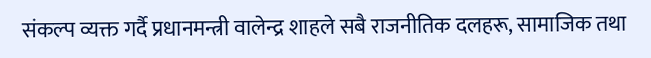संकल्प व्यक्त गर्दै प्रधानमन्त्री वालेन्द्र शाहले सबै राजनीतिक दलहरू, सामाजिक तथा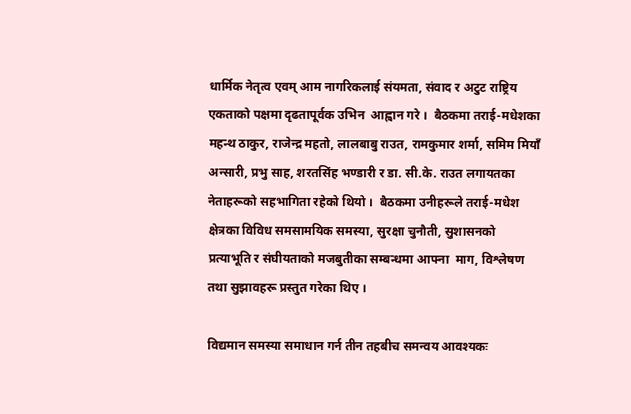धार्मिक नेतृत्व एवम् आम नागरिकलाई संयमता, संवाद र अटुट राष्ट्रिय एकताको पक्षमा दृढतापूर्वक उभिन  आह्वान गरे ।  बैठकमा तराई-मधेशका महन्थ ठाकुर, राजेन्द्र महतो, लालबाबु राउत, रामकुमार शर्मा, समिम मियाँ अन्सारी, प्रभु साह, शरतसिंह भण्डारी र डा. सी.के. राउत लगायतका नेताहरूको सहभागिता रहेको थियो ।  बैठकमा उनीहरूले तराई-मधेश क्षेत्रका विविध समसामयिक समस्या, सुरक्षा चुनौती, सुशासनको प्रत्याभूति र संघीयताको मजबुतीका सम्बन्धमा आफ्ना  माग, विश्लेषण तथा सुझावहरू प्रस्तुत गरेका थिए ।

विद्यमान समस्या समाधान गर्न तीन तहबीच समन्वय आवश्यकः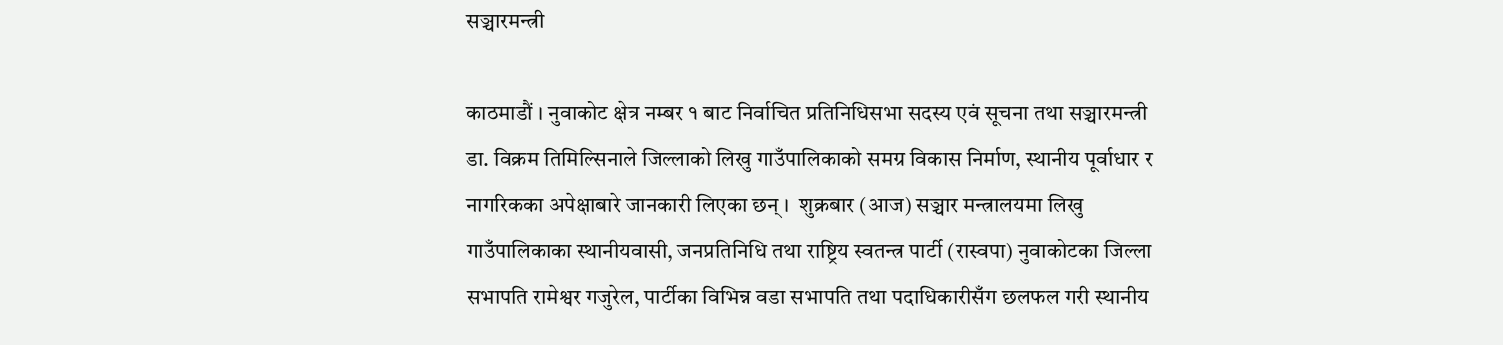सञ्चारमन्त्री

काठमाडौं । नुवाकोट क्षेत्र नम्बर १ बाट निर्वाचित प्रतिनिधिसभा सदस्य एवं सूचना तथा सञ्चारमन्त्री डा. विक्रम तिमिल्सिनाले जिल्लाको लिखु गाउँपालिकाको समग्र विकास निर्माण, स्थानीय पूर्वाधार र नागरिकका अपेक्षाबारे जानकारी लिएका छन् ।  शुक्रबार (आज) सञ्चार मन्त्रालयमा लिखु गाउँपालिकाका स्थानीयवासी, जनप्रतिनिधि तथा राष्ट्रिय स्वतन्त्र पार्टी (रास्वपा) नुवाकोटका जिल्ला सभापति रामेश्वर गजुरेल, पार्टीका विभिन्न वडा सभापति तथा पदाधिकारीसँग छलफल गरी स्थानीय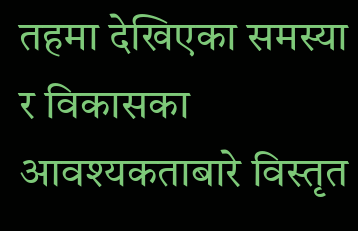तहमा देखिएका समस्या र विकासका आवश्यकताबारे विस्तृत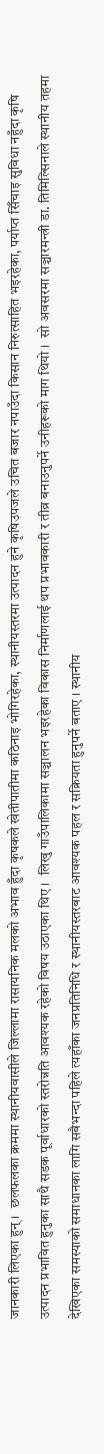जानकारी लिएका हुन् ।  छलफलका क्रममा स्थानीयवासीले जिल्लामा रासायनिक मलको अभाव हुँदा कृषकले खेतीपातीमा कठिनाइ भोगिरहेका, स्थानीयस्तरमा उत्पादन हुने कृषिउपजले उचित बजार नपाउँदा किसान निरुत्साहित भइरहेका, पर्याप्त सिँचाइ सुविधा नहुँदा कृषि उत्पादन प्रभावित हुनुका साथै सडक पूर्वाधारको स्तरोन्नति आवश्यक रहेको विषय उठाएका थिए ।  लिखु गाउँपालिकामा सञ्चालन भइरहेका विकास निर्माणलाई थप प्रभावकारी र तीव्र बनाउनुपर्ने उनीहरूको माग थियो ।  सो अवसरमा सञ्चारमन्त्री डा. तिमिल्सिनाले स्थानीय तहमा देखिएका समस्याको समाधानका लागि सबैभन्दा पहिले त्यहाँका जनप्रतिनिधि र स्थानीयस्तरबाट आवश्यक पहल र सक्रियता हुनुपर्ने बताए । स्थानीय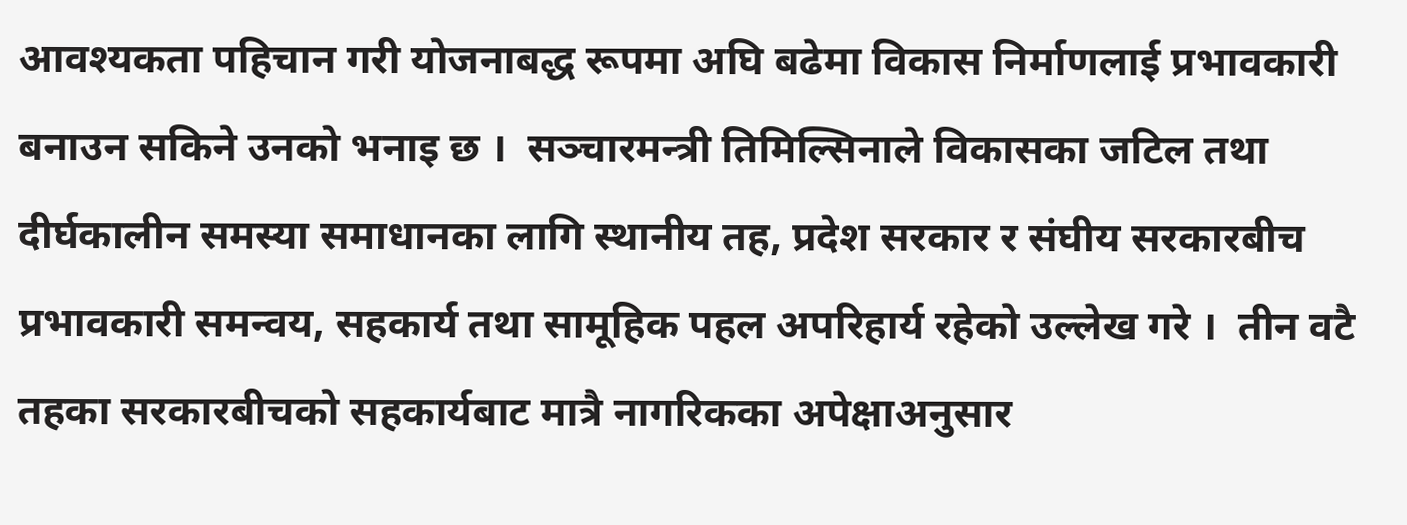आवश्यकता पहिचान गरी योजनाबद्ध रूपमा अघि बढेमा विकास निर्माणलाई प्रभावकारी बनाउन सकिने उनको भनाइ छ ।  सञ्चारमन्त्री तिमिल्सिनाले विकासका जटिल तथा दीर्घकालीन समस्या समाधानका लागि स्थानीय तह, प्रदेश सरकार र संघीय सरकारबीच प्रभावकारी समन्वय, सहकार्य तथा सामूहिक पहल अपरिहार्य रहेको उल्लेख गरे ।  तीन वटै तहका सरकारबीचको सहकार्यबाट मात्रै नागरिकका अपेक्षाअनुसार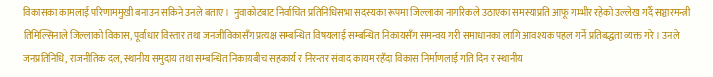विकासका कामलाई परिणाममुखी बनाउन सकिने उनले बताए ।  नुवाकोटबाट निर्वाचित प्रतिनिधिसभा सदस्यका रूपमा जिल्लाका नागरिकले उठाएका समस्याप्रति आफू गम्भीर रहेको उल्लेख गर्दै सञ्चारमन्त्री तिमिल्सिनाले जिल्लाको विकास, पूर्वाधार विस्तार तथा जनजीविकासँग प्रत्यक्ष सम्बन्धित विषयलाई सम्बन्धित निकायसँग समन्वय गरी समाधानका लागि आवश्यक पहल गर्ने प्रतिबद्धता व्यक्त गरे । उनले जनप्रतिनिधि, राजनीतिक दल, स्थानीय समुदाय तथा सम्बन्धित निकायबीच सहकार्य र निरन्तर संवाद कायम रहँदा विकास निर्माणलाई गति दिन र स्थानीय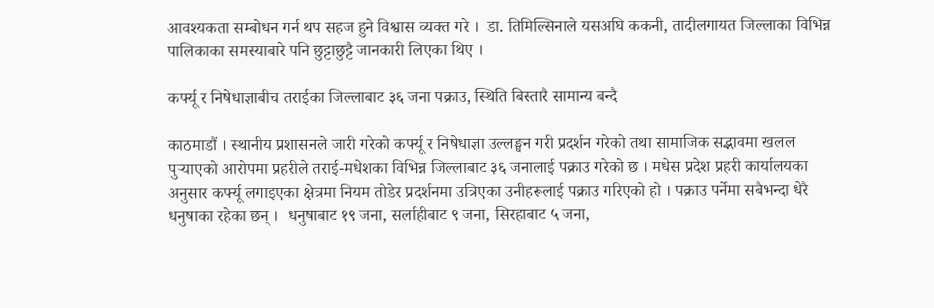आवश्यकता सम्बोधन गर्न थप सहज हुने विश्वास व्यक्त गरे ।  डा. तिमिल्सिनाले यसअघि ककनी, तादीलगायत जिल्लाका विभिन्न पालिकाका समस्याबारे पनि छुट्टाछुट्टै जानकारी लिएका थिए ।

कर्फ्यू र निषेधाज्ञाबीच तराईका जिल्लाबाट ३६ जना पक्राउ, स्थिति बिस्तारै सामान्य बन्दै

काठमाडौं । स्थानीय प्रशासनले जारी गरेको कर्फ्यू र निषेधाज्ञा उल्लङ्घन गरी प्रदर्शन गरेको तथा सामाजिक सद्भावमा खलल पुर्‍याएको आरोपमा प्रहरीले तराई-मधेशका विभिन्न जिल्लाबाट ३६ जनालाई पक्राउ गरेको छ । मधेस प्रदेश प्रहरी कार्यालयका अनुसार कर्फ्यू लगाइएका क्षेत्रमा नियम तोडेर प्रदर्शनमा उत्रिएका उनीहरूलाई पक्राउ गरिएको हो । पक्राउ पर्नेमा सबैभन्दा धेरै धनुषाका रहेका छन् ।  धनुषाबाट १९ जना, सर्लाहीबाट ९ जना, सिरहाबाट ५ जना,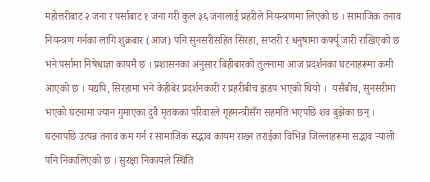महोत्तरीबाट २ जना र पर्साबाट १ जना गरी कुल ३६ जनालाई प्रहरीले नियन्त्रणमा लिएको छ । सामाजिक तनाव नियन्त्रण गर्नका लागि शुक्रबार (आज) पनि सुनसरीसहित सिरहा, सप्तरी र धनुषामा कर्फ्यू जारी राखिएको छ भने पर्सामा निषेधाज्ञा कायमै छ । प्रशासनका अनुसार बिहीबारको तुलनामा आज प्रदर्शनका घटनाहरूमा कमी आएको छ । यद्यपि, सिरहामा भने केहीबेर प्रदर्शनकारी र प्रहरीबीच झडप भएको थियो ।  यसैबीच, सुनसरीमा भएको घटनामा ज्यान गुमाएका दुवै मृतकका परिवारले गृहमन्त्रीसँग सहमति भएपछि शव बुझेका छन् । घटनापछि उत्पन्न तनाव कम गर्न र सामाजिक सद्भाव कायम राख्न तराईका विभिन्न जिल्लाहरूमा सद्भाव र्‍याली पनि निकालिएको छ । सुरक्षा निकायले स्थिति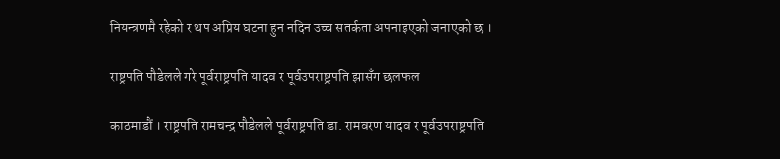नियन्त्रणमै रहेको र थप अप्रिय घटना हुन नदिन उच्च सतर्कता अपनाइएको जनाएको छ ।

राष्ट्रपति पौडेलले गरे पूर्वराष्ट्रपति यादव र पूर्वउपराष्ट्रपति झासँग छलफल

काठमाडौं । राष्ट्रपति रामचन्द्र पौडेलले पूर्वराष्ट्रपति डा. रामवरण यादव र पूर्वउपराष्ट्रपति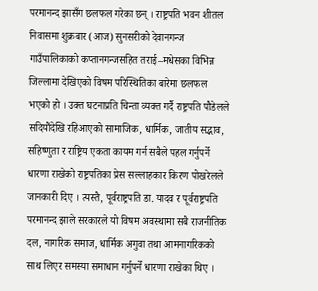परमानन्द झासँग छलफल गरेका छन् । राष्ट्रपति भवन शीतल निवासमा शुक्रबार (आज) सुनसरीको देवानगन्ज गाउँपालिकाको कप्तानगन्जसहित तराई–मधेसका विभिन्न जिल्लामा देखिएको विषम परिस्थितिका बारेमा छलफल भएको हो । उक्त घटनाप्रति चिन्ता व्यक्त गर्दै राष्ट्रपति पौडेलले सदियौंदेखि रहिआएको सामाजिक, धार्मिक, जातीय सद्भाव, सहिष्णुता र राष्ट्रिय एकता कायम गर्न सबैले पहल गर्नुपर्ने धारणा राखेको राष्ट्रपतिका प्रेस सल्लाहकार किरण पोखरेलले जानकारी दिए । त्यस्तै, पूर्वराष्ट्रपति डा. यादव र पूर्वराष्ट्रपति परमानन्द झाले सरकारले यो विषम अवस्थामा सबै राजनीतिक दल, नागरिक समाज, धार्मिक अगुवा तथा आमनागरिकको साथ लिएर समस्या समाधान गर्नुपर्ने धारणा राखेका थिए ।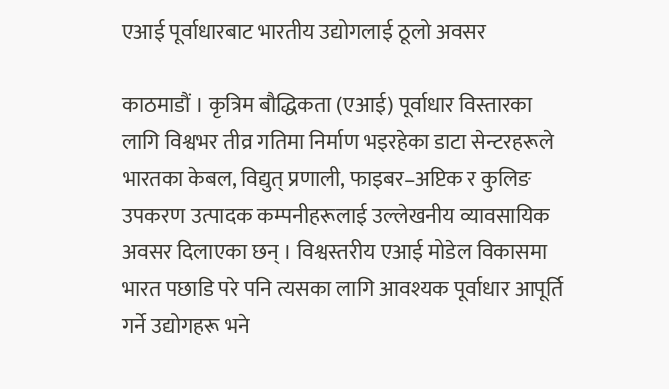एआई पूर्वाधारबाट भारतीय उद्योगलाई ठूलो अवसर

काठमाडौं । कृत्रिम बौद्धिकता (एआई) पूर्वाधार विस्तारका लागि विश्वभर तीव्र गतिमा निर्माण भइरहेका डाटा सेन्टरहरूले भारतका केबल, विद्युत् प्रणाली, फाइबर–अप्टिक र कुलिङ उपकरण उत्पादक कम्पनीहरूलाई उल्लेखनीय व्यावसायिक अवसर दिलाएका छन् । विश्वस्तरीय एआई मोडेल विकासमा भारत पछाडि परे पनि त्यसका लागि आवश्यक पूर्वाधार आपूर्ति गर्ने उद्योगहरू भने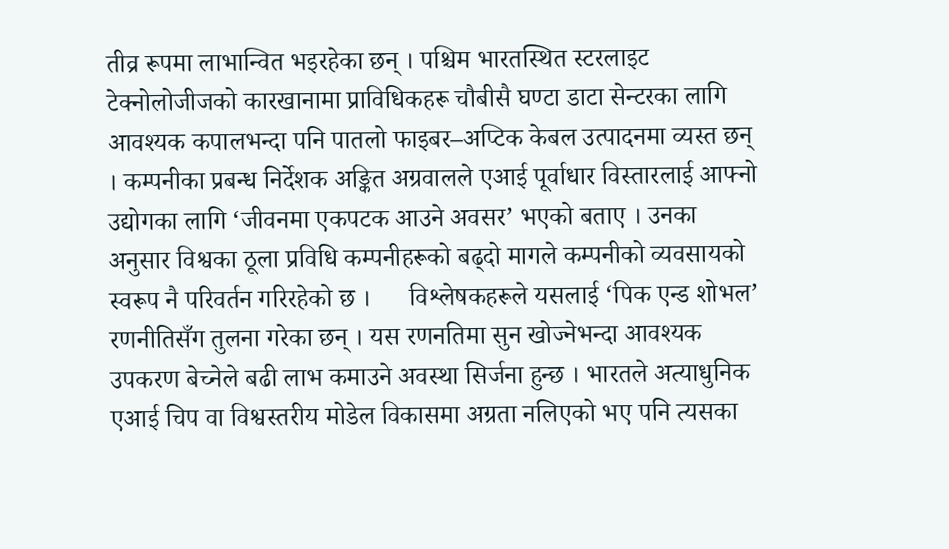तीव्र रूपमा लाभान्वित भइरहेका छन् । पश्चिम भारतस्थित स्टरलाइट टेक्नोलोजीजको कारखानामा प्राविधिकहरू चौबीसै घण्टा डाटा सेन्टरका लागि आवश्यक कपालभन्दा पनि पातलो फाइबर–अप्टिक केबल उत्पादनमा व्यस्त छन् । कम्पनीका प्रबन्ध निर्देशक अङ्कित अग्रवालले एआई पूर्वाधार विस्तारलाई आफ्नो उद्योगका लागि ‘जीवनमा एकपटक आउने अवसर’ भएको बताए । उनका अनुसार विश्वका ठूला प्रविधि कम्पनीहरूको बढ्दो मागले कम्पनीको व्यवसायको स्वरूप नै परिवर्तन गरिरहेको छ ।      विश्लेषकहरूले यसलाई ‘पिक एन्ड शोभल’ रणनीतिसँग तुलना गरेका छन् । यस रणनतिमा सुन खोज्नेभन्दा आवश्यक उपकरण बेच्नेले बढी लाभ कमाउने अवस्था सिर्जना हुन्छ । भारतले अत्याधुनिक एआई चिप वा विश्वस्तरीय मोडेल विकासमा अग्रता नलिएको भए पनि त्यसका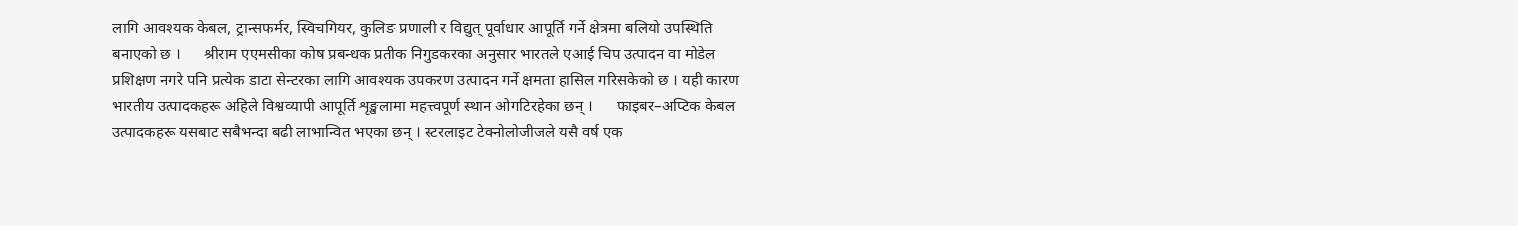लागि आवश्यक केबल, ट्रान्सफर्मर, स्विचगियर, कुलिङ प्रणाली र विद्युत् पूर्वाधार आपूर्ति गर्ने क्षेत्रमा बलियो उपस्थिति बनाएको छ ।      श्रीराम एएमसीका कोष प्रबन्धक प्रतीक निगुडकरका अनुसार भारतले एआई चिप उत्पादन वा मोडेल प्रशिक्षण नगरे पनि प्रत्येक डाटा सेन्टरका लागि आवश्यक उपकरण उत्पादन गर्ने क्षमता हासिल गरिसकेको छ । यही कारण भारतीय उत्पादकहरू अहिले विश्वव्यापी आपूर्ति शृङ्खलामा महत्त्वपूर्ण स्थान ओगटिरहेका छन् ।      फाइबर–अप्टिक केबल उत्पादकहरू यसबाट सबैभन्दा बढी लाभान्वित भएका छन् । स्टरलाइट टेक्नोलोजीजले यसै वर्ष एक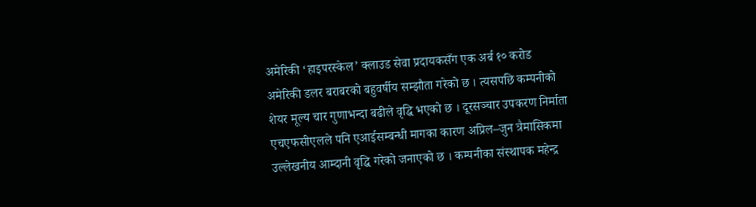अमेरिकी ‘हाइपरस्केल’ क्लाउड सेवा प्रदायकसँग एक अर्ब १० करोड अमेरिकी डलर बराबरको बहुवर्षीय सम्झौता गरेको छ । त्यसपछि कम्पनीको शेयर मूल्य चार गुणाभन्दा बढीले वृद्धि भएको छ । दूरसञ्चार उपकरण निर्माता एचएफसीएलले पनि एआईसम्बन्धी मागका कारण अप्रिल–जुन त्रैमासिकमा उल्लेखनीय आम्दानी वृद्धि गरेको जनाएको छ । कम्पनीका संस्थापक महेन्द्र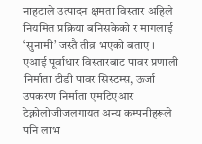नाहटाले उत्पादन क्षमता विस्तार अहिले नियमित प्रक्रिया बनिसकेको र मागलाई ‘सुनामी’ जस्तै तीव्र भएको बताए ।      एआई पूर्वाधार विस्तारबाट पावर प्रणाली निर्माता टीडी पावर सिस्टम्स, ऊर्जा उपकरण निर्माता एमटिएआर टेक्नोलोजीजलगायत अन्य कम्पनीहरूले पनि लाभ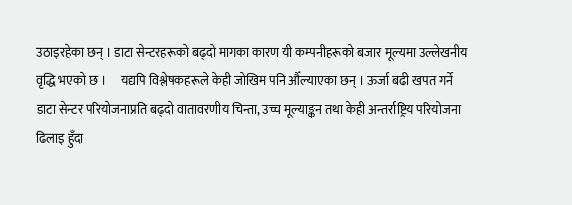उठाइरहेका छन् । डाटा सेन्टरहरूको बढ्दो मागका कारण यी कम्पनीहरूको बजार मूल्यमा उल्लेखनीय वृद्धि भएको छ ।      यद्यपि विश्लेषकहरूले केही जोखिम पनि औँल्याएका छन् । ऊर्जा बढी खपत गर्ने डाटा सेन्टर परियोजनाप्रति बढ्दो वातावरणीय चिन्ता, उच्च मूल्याङ्कन तथा केही अन्तर्राष्ट्रिय परियोजना ढिलाइ हुँदा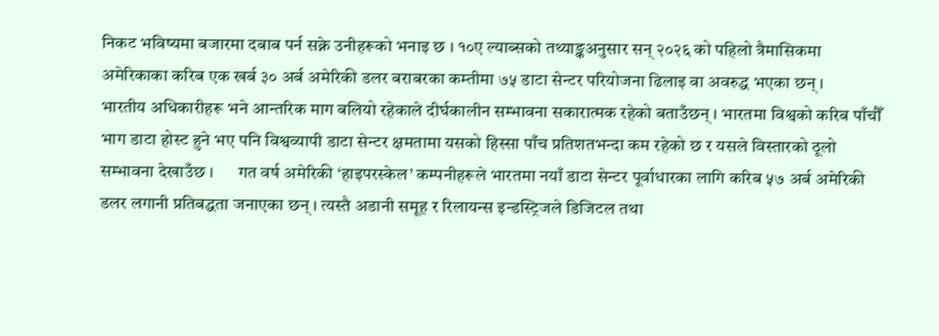निकट भविष्यमा बजारमा दबाब पर्न सक्ने उनीहरूको भनाइ छ । १०ए ल्याब्सको तथ्याङ्कअनुसार सन् २०२६ को पहिलो त्रैमासिकमा अमेरिकाका करिब एक खर्ब ३० अर्ब अमेरिकी डलर बराबरका कम्तीमा ७५ डाटा सेन्टर परियोजना ढिलाइ वा अवरुद्ध भएका छन् ।      भारतीय अधिकारीहरू भने आन्तरिक माग बलियो रहेकाले दीर्घकालीन सम्भावना सकारात्मक रहेको बताउँछन् । भारतमा विश्वको करिब पाँचौँ भाग डाटा होस्ट हुने भए पनि विश्वव्यापी डाटा सेन्टर क्षमतामा यसको हिस्सा पाँच प्रतिशतभन्दा कम रहेको छ र यसले विस्तारको ठूलो सम्भावना देखाउँछ ।      गत वर्ष अमेरिकी ‘हाइपरस्केल’ कम्पनीहरूले भारतमा नयाँ डाटा सेन्टर पूर्वाधारका लागि करिब ५७ अर्ब अमेरिकी डलर लगानी प्रतिबद्धता जनाएका छन् । त्यस्तै अडानी समूह र रिलायन्स इन्डस्ट्रिजले डिजिटल तथा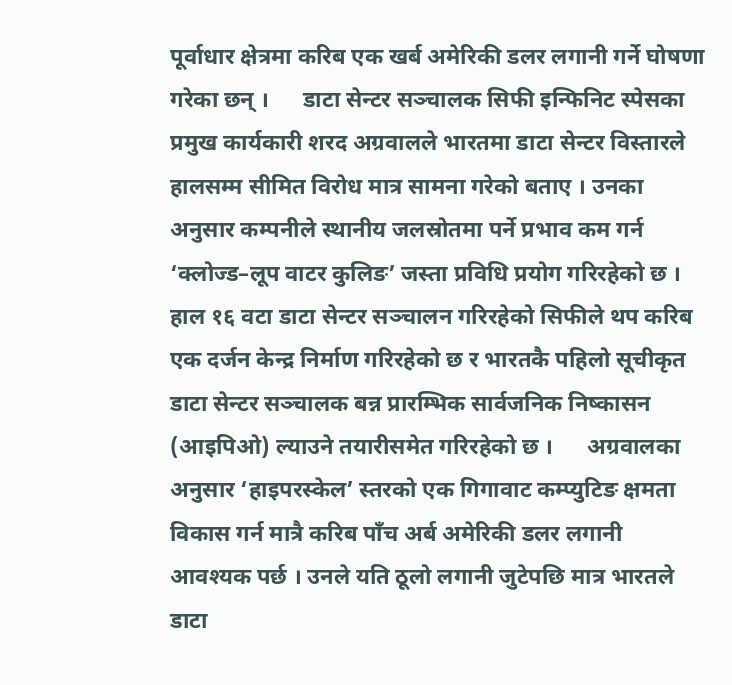पूर्वाधार क्षेत्रमा करिब एक खर्ब अमेरिकी डलर लगानी गर्ने घोषणा गरेका छन् ।      डाटा सेन्टर सञ्चालक सिफी इन्फिनिट स्पेसका प्रमुख कार्यकारी शरद अग्रवालले भारतमा डाटा सेन्टर विस्तारले हालसम्म सीमित विरोध मात्र सामना गरेको बताए । उनका अनुसार कम्पनीले स्थानीय जलस्रोतमा पर्ने प्रभाव कम गर्न ‘क्लोज्ड–लूप वाटर कुलिङ’ जस्ता प्रविधि प्रयोग गरिरहेको छ । हाल १६ वटा डाटा सेन्टर सञ्चालन गरिरहेको सिफीले थप करिब एक दर्जन केन्द्र निर्माण गरिरहेको छ र भारतकै पहिलो सूचीकृत डाटा सेन्टर सञ्चालक बन्न प्रारम्भिक सार्वजनिक निष्कासन (आइपिओ) ल्याउने तयारीसमेत गरिरहेको छ ।      अग्रवालका अनुसार ‘हाइपरस्केल’ स्तरको एक गिगावाट कम्प्युटिङ क्षमता विकास गर्न मात्रै करिब पाँच अर्ब अमेरिकी डलर लगानी आवश्यक पर्छ । उनले यति ठूलो लगानी जुटेपछि मात्र भारतले डाटा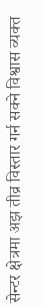सेन्टर क्षेत्रमा अझ तीव्र विस्तार गर्न सक्ने विश्वास व्यक्त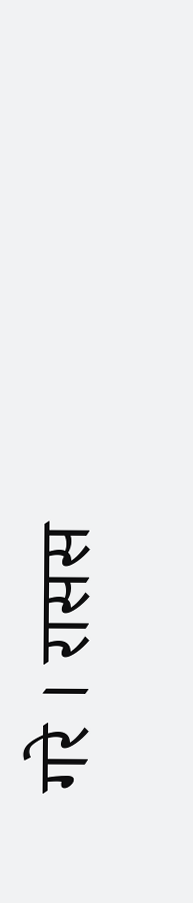गरे । रासस